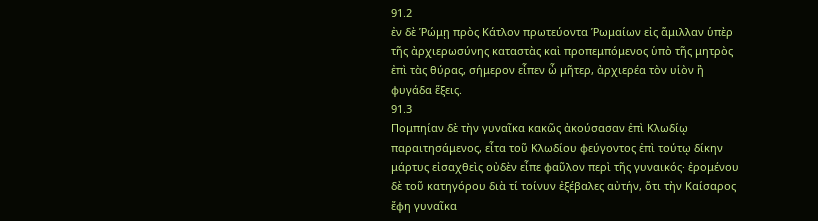91.2
ἐν δὲ Ῥώμῃ πρὸς Κάτλον πρωτεύοντα Ῥωμαίων εἰς ἅμιλλαν ὑπὲρ τῆς ἀρχιερωσύνης καταστὰς καὶ προπεμπόμενος ὑπὸ τῆς μητρὸς ἐπὶ τὰς θύρας, σήμερον εἶπεν ὦ μῆτερ, ἀρχιερέα τὸν υἱὸν ἢ φυγάδα ἕξεις.
91.3
Πομπηίαν δὲ τὴν γυναῖκα κακῶς ἀκούσασαν ἐπὶ Κλωδίῳ παραιτησάμενος, εἶτα τοῦ Κλωδίου φεύγοντος ἐπὶ τούτῳ δίκην μάρτυς εἰσαχθεὶς οὐδὲν εἶπε φαῦλον περὶ τῆς γυναικός· ἐρομένου δὲ τοῦ κατηγόρου διὰ τί τοίνυν ἐξέβαλες αὐτήν, ὅτι τὴν Καίσαρος ἔφη γυναῖκα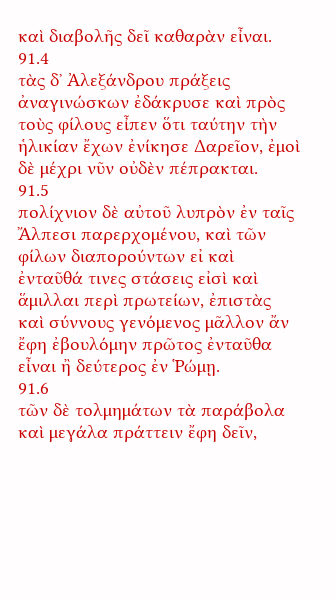καὶ διαβολῆς δεῖ καθαρὰν εἶναι.
91.4
τὰς δʼ Ἀλεξάνδρου πράξεις ἀναγινώσκων ἐδάκρυσε καὶ πρὸς τοὺς φίλους εἶπεν ὅτι ταύτην τὴν ἡλικίαν ἔχων ἐνίκησε Δαρεῖον, ἐμοὶ δὲ μέχρι νῦν οὐδὲν πέπρακται.
91.5
πολίχνιον δὲ αὐτοῦ λυπρὸν ἐν ταῖς Ἄλπεσι παρερχομένου, καὶ τῶν φίλων διαπορούντων εἰ καὶ ἐνταῦθά τινες στάσεις εἰσὶ καὶ ἅμιλλαι περὶ πρωτείων, ἐπιστὰς καὶ σύννους γενόμενος μᾶλλον ἄν ἔφη ἐβουλόμην πρῶτος ἐνταῦθα εἶναι ἢ δεύτερος ἐν Ῥώμῃ.
91.6
τῶν δὲ τολμημάτων τὰ παράβολα καὶ μεγάλα πράττειν ἔφη δεῖν,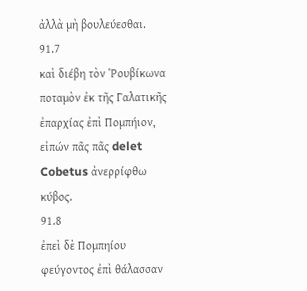ἀλλὰ μὴ βουλεύεσθαι.
91.7
καὶ διέβη τὸν Ῥουβίκωνα ποταμὸν ἐκ τῆς Γαλατικῆς ἐπαρχίας ἐπὶ Πομπήιον, εἰπών πᾶς πᾶς delet Cobetus ἀνερρίφθω κύβος.
91.8
ἐπεὶ δὲ Πομπηίου φεύγοντος ἐπὶ θάλασσαν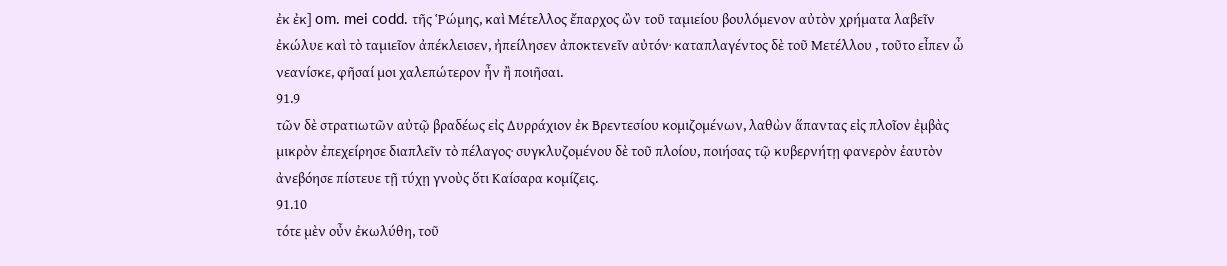ἐκ ἐκ] om. mei codd. τῆς Ῥώμης, καὶ Μέτελλος ἔπαρχος ὢν τοῦ ταμιείου βουλόμενον αὐτὸν χρήματα λαβεῖν ἐκώλυε καὶ τὸ ταμιεῖον ἀπέκλεισεν, ἠπείλησεν ἀποκτενεῖν αὐτόν· καταπλαγέντος δὲ τοῦ Μετέλλου , τοῦτο εἶπεν ὦ νεανίσκε, φῆσαί μοι χαλεπώτερον ἦν ἢ ποιῆσαι.
91.9
τῶν δὲ στρατιωτῶν αὐτῷ βραδέως εἰς Δυρράχιον ἐκ Βρεντεσίου κομιζομένων, λαθὼν ἅπαντας εἰς πλοῖον ἐμβὰς μικρὸν ἐπεχείρησε διαπλεῖν τὸ πέλαγος· συγκλυζομένου δὲ τοῦ πλοίου, ποιήσας τῷ κυβερνήτῃ φανερὸν ἑαυτὸν ἀνεβόησε πίστευε τῇ τύχῃ γνοὺς ὅτι Καίσαρα κομίζεις.
91.10
τότε μὲν οὖν ἐκωλύθη, τοῦ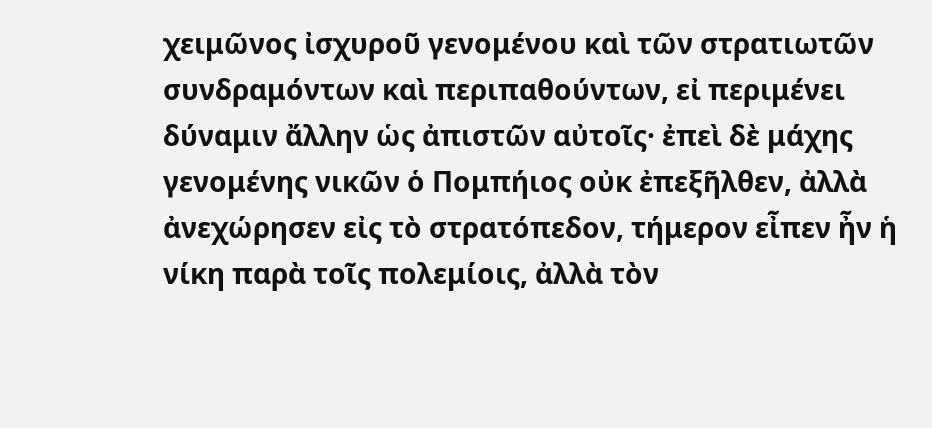χειμῶνος ἰσχυροῦ γενομένου καὶ τῶν στρατιωτῶν συνδραμόντων καὶ περιπαθούντων, εἰ περιμένει δύναμιν ἄλλην ὡς ἀπιστῶν αὐτοῖς· ἐπεὶ δὲ μάχης γενομένης νικῶν ὁ Πομπήιος οὐκ ἐπεξῆλθεν, ἀλλὰ ἀνεχώρησεν εἰς τὸ στρατόπεδον, τήμερον εἶπεν ἦν ἡ νίκη παρὰ τοῖς πολεμίοις, ἀλλὰ τὸν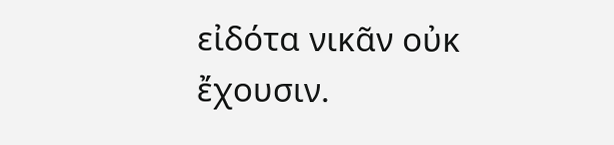εἰδότα νικᾶν οὐκ ἔχουσιν.